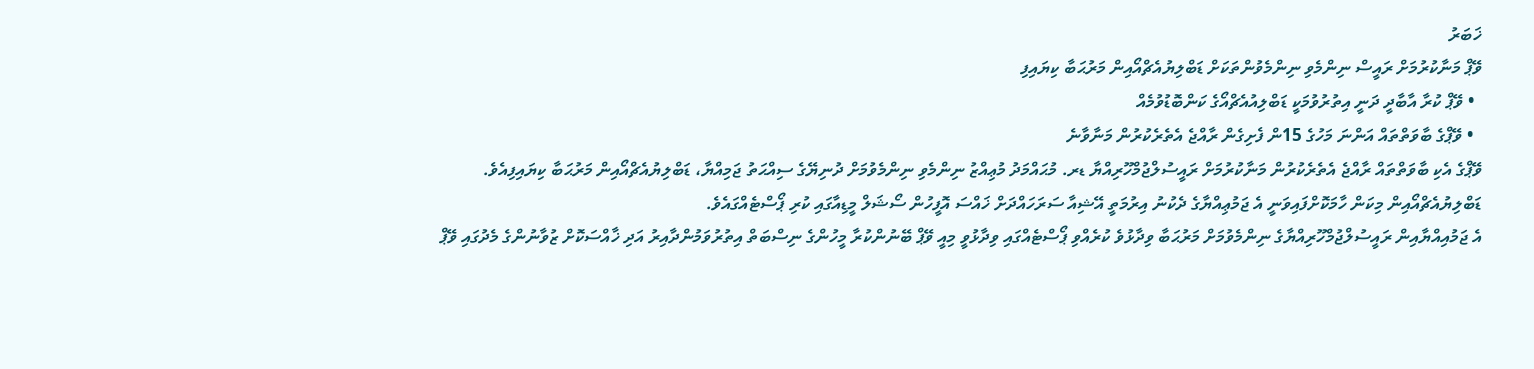ޚަބަރު
ވޭޕް މަނާކުރުމަށް ރައީސް ނިންމެވި ނިންމެވުންތަކަށް ޑަބްލިޔުއެޗްއޯއިން މަރުޙަބާ ކިޔައިފި
  • ވޭޕް ކުރާ އާބާދީ ދަނީ އިތުރުވުމަކީ ޑަބްލިއުއެޗްއޯގެ ކަންބޮޑުވުމެއް
  • ވޭޕްގެ ބާވަތްތައް އަންނަ މަހުގެ 15ން ފެށިގެން ރާއްޖެ އެތެރެކުރުން މަނާވާނެ
ވޭޕްގެ އެކި ބާވަތްތައް ރާއްޖެ އެތެރެކުރުން މަނާކުރުމަށް ރައީސުލްޖުމްހޫރިއްޔާ ޑރ. މުޙައްމަދު މުޢިއްޒު ނިންމެވި ނިންމެވުމަށް ދުނިޔޭގެ ސިއްޙަތު ޖަމިއްޔާ، ޑަބްލިޔުއެޗްއޯއިން މަރުޙަބާ ކިޔައިފިއެވެ.
ޑަބްލިޔުއެޗްއޯއިން މިކަން ހާމަކޮށްފައިވަނީ އެ ޖަމުޢިއްޔާގެ ދެކުނު އިރުމަތީ އޭޝިއާ ސަރަހައްދަށް ޚައްސަ އޮފީހުން ސޯޝަލް މީޑިއާގައި ކުރި ޕޯސްޓެއްގައެވެ.
އެ ޖަމުއިއްޔާއިން ރައީސުލްޖުމްހޫރިއްޔާގެ ނިންމެވުމަށް މަރުޙަބާ ވިދާޅުވެ ކުރެއްވި ޕޯސްޓެއްގައި ވިދާޅުވީ މިއީ ވޭޕް ބޭނުންކުރާ މީހުންގެ ނިސްބަތް އިތުރުވަމުންދާއިރު އަދި ޚާއްސަކޮށް ޒުވާނުންގެ މެދުގައި ވޭޕް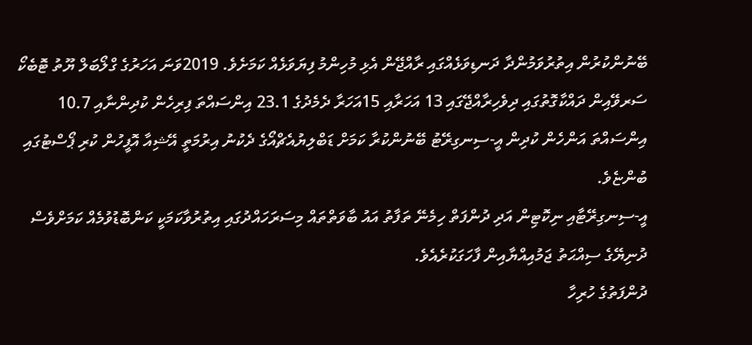ބޭނުންކުރުން އިތުރުވަމުންދާ ދަނޑިވަޅެއްގައި ރާއްޖޭން އެޅި މުހިންމު ފިޔަވަޅެއް ކަމަށެވެ. 2019ވަނަ އަހަރުގެ ގްލޯބަލް ޔޫތު ޓޮބެކޯ ސަރވޭއިން ދައްކާގޮތުގައި ދިވެހިރާއްޖޭގައި 13 އަހަރާއި 15އަހަރާ ދެމެދުގެ 23.1 އިންސައްތަ ފިރިހެން ކުދިންނާއި 10.7 އިންސައްތަ އަންހެން ކުދިން އީ-ސިނގިރޭޓު ބޭނުންކުރާ ކަމަށް ޑަބްލިޔުއެޗްއޯގެ ދެކުނު އިރުމަތީ އޭޝިއާ އޮފީހުން ކުރި ޕޯސްޓުގައި ބުންޏެވެ.
އީ-ސިނގިރޭޓާއި ނިކޮޓިން އަދި ދުންފަތް ހިމެނޭ ތަފާތު އައު ބާވަތްތައް މިސަރަހައްދުގައި އިތުރުވާކަމަކީ ކަންބޮޑުވުމެއް ކަމަށްވެސް ދުނިޔޭގެ ސިއްޙަތު ޖަމުއިއްޔާއިން ފާހަގަކުރެއެވެ.
ދުންފަތުގެ ހުރިހާ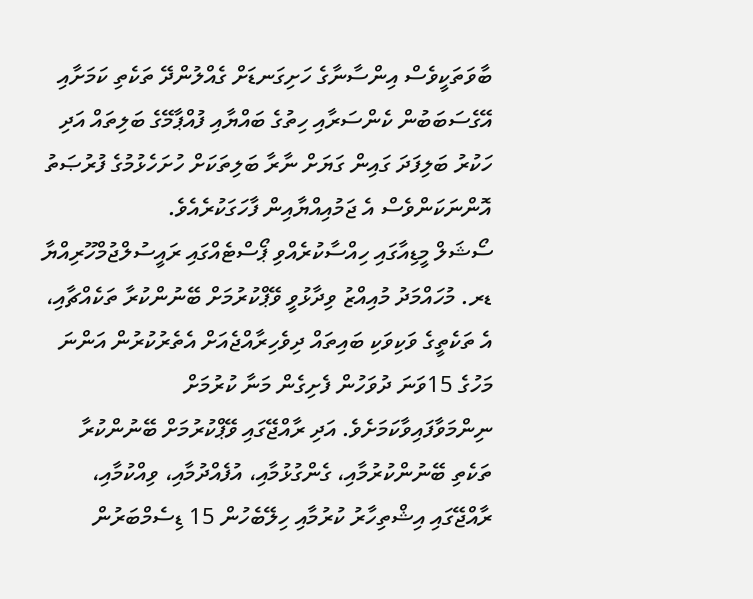ބާވަތަކީވެސް އިންސާނާގެ ހަށިގަނޑަށް ގެއްލުންދޭ ތަކެތި ކަމަށާއި އޭގެސަބަބުން ކެންސަރާއި ހިތުގެ ބައްޔާއި ފުއްޕާމޭގެ ބަލިތައް އަދި ހަކުރު ބަލިފަދަ ގައިން ގަޔަށް ނާރާ ބަލިތަކަށް ހުށަހެޅުމުގެ ފުރުޞަތު އޮންނަކަންވެސް އެ ޖަމުއިއްޔާއިން ފާހަގަކުރެއެވެ.
ސޯޝަލް މީޑިއާގައި ހިއްސާކުރެއްވި ޕޯސްޓެއްގައި ރައީސުލްޖުމްހޫރިއްޔާ ޑރ. މުހައްމަދު މުއިއްޒު ވިދާޅުވީ ވޭޕްކުރުމަށް ބޭނުންކުރާ ތަކެއްޗާއި، އެ ތަކެތީގެ ވަކިވަކި ބައިތައް ދިވެހިރާއްޖެއަށް އެތެރުކުރުން އަންނަ މަހުގެ 15ވަނަ ދުވަހުން ފެށިގެން މަނާ ކުރުމަށް ނިންމަވާފައިވާކަމަށެވެ. އަދި ރާއްޖޭގައި ވޭޕްކުރުމަށް ބޭނުންކުރާ ތަކެތި ބޭނުންކުރުމާއި، ގެންގުޅުމާއި، އުފެއްދުމާއި، ވިއްކުމާއި، ރާއްޖޭގައި އިޝްތިހާރު ކުރުމާއި ހިލޭބެހުން 15 ޑިސެމްބަރުން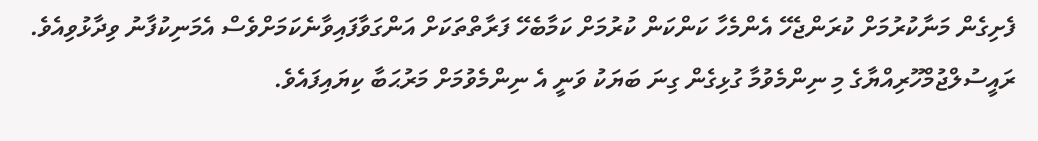ފެށިގެން މަނާކުރުމަށް ކުރަންޖެހޭ އެންމެހާ ކަންކަން ކުރުމަށް ކަމާބެހޭ ފަރާތްތަކަށް އަންގަވާފައިވާނެކަމަށްވެސް އެމަނިކުފާނު ވިދާޅުވިއެވެ.
ރައީސުލްޖުމްހޫރިއްޔާގެ މި ނިންމެވުމާ ގުޅިގެން ގިނަ ބަޔަކު ވަނީ އެ ނިންމެވުމަށް މަރުޙަބާ ކިޔައިފައެވެ.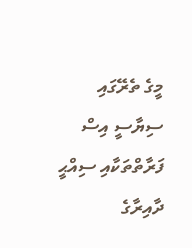މީގެ ތެރޭގައި ސިޔާސީ އިސް ފަރާތްތަކާއި ސިއްޙީ ދާއިރާގެ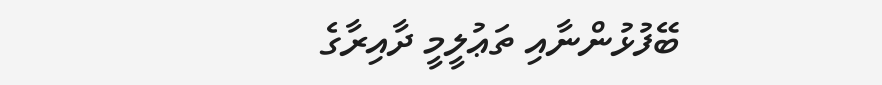ބޭފުޅުންނާއި ތަޢުލީމީ ދާއިރާގެ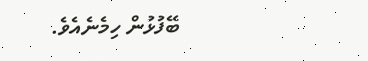ބޭފުޅުން ހިމެނެއެވެ.